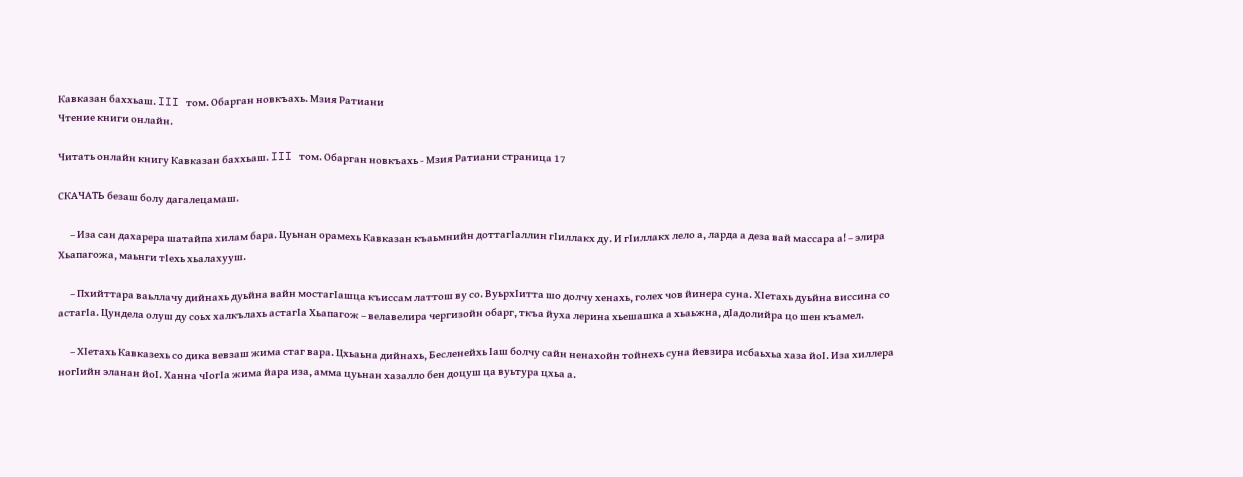Кавказан баххьаш. III том. Обарган новкъахь. Мзия Ратиани
Чтение книги онлайн.

Читать онлайн книгу Кавказан баххьаш. III том. Обарган новкъахь - Мзия Ратиани страница 17

СКАЧАТЬ безаш болу дагалецамаш.

      – Иза сан дахарера шатайпа хилам бара. Цуьнан орамехь Кавказан къаьмнийн доттагIаллин гIиллакх ду. И гIиллакх лело а, ларда а деза вай массара а! – элира Хьапагожа, маьнги тIехь хьалахууш.

      – Пхийттара ваьллачу дийнахь дуьйна вайн мостагIашца къиссам латтош ву со. ВуьрхIитта шо долчу хенахь, голех чов йинера суна. ХIетахь дуьйна виссина со астагIа. Цундела олуш ду соьх халкълахь астагIа Хьапагож – велавелира чергизойн обарг, ткъа йуха лерина хьешашка а хьаьжна, дIадолийра цо шен къамел.

      – ХIетахь Кавказехь со дика вевзаш жима стаг вара. Цхьаьна дийнахь, Бесленейхь Iаш болчу сайн ненахойн тойнехь суна йевзира исбаьхьа хаза йоI. Иза хиллера ногIийн эланан йоI. Ханна чIогIа жима йара иза, амма цуьнан хазалло бен доцуш ца вуьтура цхьа а.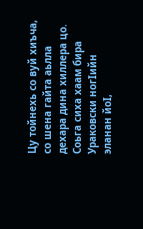Цу тойнехь со вуй хиъча, со шена гайта аьлла дехара дина хиллера цо. Соьга сиха хаам бира Ураковски ногIийн эланан йоI,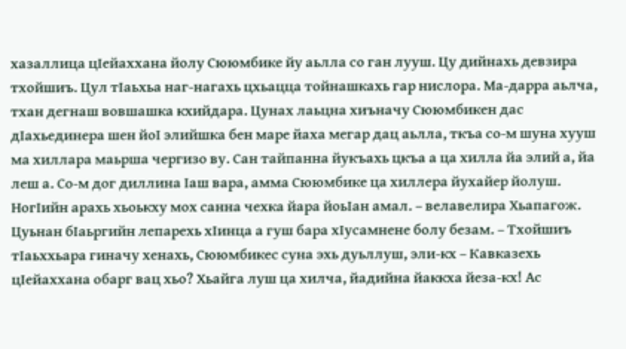хазаллица цIейаххана йолу Сююмбике йу аьлла со ган лууш. Цу дийнахь девзира тхойшиъ. Цул тIаьхьа наг-нагахь цхьацца тойнашкахь гар нислора. Ма-дарра аьлча, тхан дегнаш вовшашка кхийдара. Цунах лаьцна хиъначу Сююмбикен дас дIахьединера шен йоI элийшка бен маре йаха мегар дац аьлла, ткъа со-м шуна хууш ма хиллара маьрша чергизо ву. Сан тайпанна йукъахь цкъа а ца хилла йа элий а, йа леш а. Со-м дог диллина Iаш вара, амма Сююмбике ца хиллера йухайер йолуш. НогIийн арахь хьоькху мох санна чехка йара йоьIан амал. – велавелира Хьапагож. Цуьнан бIаьргийн лепарехь хIинца а гуш бара хIусамнене болу безам. – Тхойшиъ тIаьххьара гиначу хенахь, Сююмбикес суна эхь дуьллуш, эли-кх – Кавказехь цIейаххана обарг вац хьо? Хьайга луш ца хилча, йадийна йаккха йеза-кх! Ас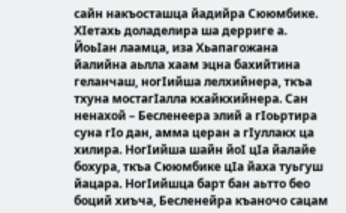сайн накъосташца йадийра Сююмбике. ХIетахь доладелира ша дерриге а. ЙоьIан лаамца, иза Хьапагожана йалийна аьлла хаам эцна бахийтина геланчаш, ногIийша лелхийнера, ткъа тхуна мостагIалла кхайкхийнера. Сан ненахой – Бесленеера элий а гIоьртира суна гIо дан, амма церан а гIуллакх ца хилира. НогIийша шайн йоI цIа йалайе бохура, ткъа Сююмбике цIа йаха туьгуш йацара. НогIийшца барт бан аьтто бео боций хиъча, Бесленейра къаночо сацам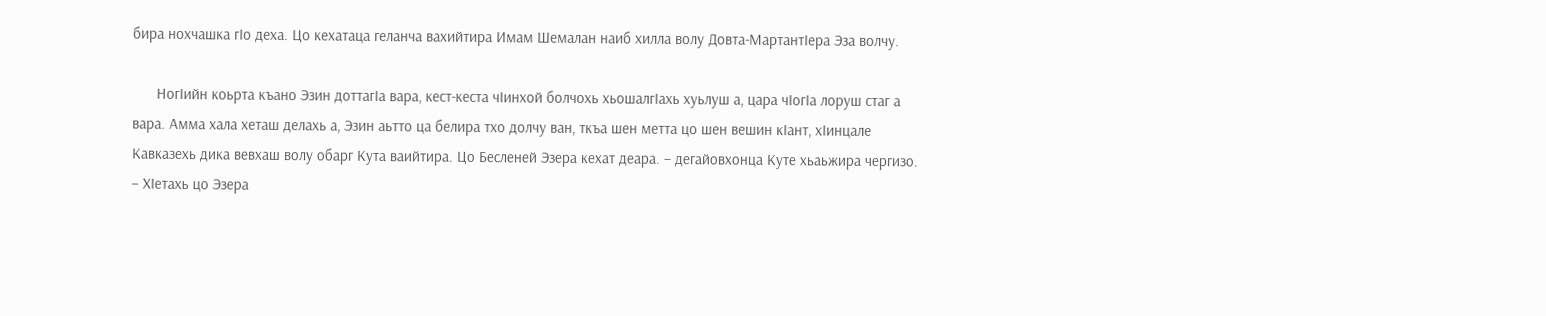бира нохчашка гIо деха. Цо кехатаца геланча вахийтира Имам Шемалан наиб хилла волу Довта-МартантIера Эза волчу.

      НогIийн коьрта къано Эзин доттагIа вара, кест-кеста чIинхой болчохь хьошалгIахь хуьлуш а, цара чIогIа лоруш стаг а вара. Амма хала хеташ делахь а, Эзин аьтто ца белира тхо долчу ван, ткъа шен метта цо шен вешин кIант, хIинцале Кавказехь дика вевхаш волу обарг Кута ваийтира. Цо Бесленей Эзера кехат деара. – дегайовхонца Куте хьаьжира чергизо. – ХIетахь цо Эзера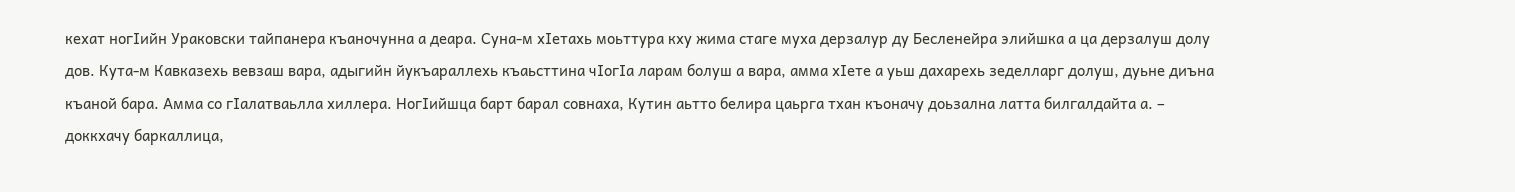кехат ногIийн Ураковски тайпанера къаночунна а деара. Суна-м хIетахь моьттура кху жима стаге муха дерзалур ду Бесленейра элийшка а ца дерзалуш долу дов. Кута-м Кавказехь вевзаш вара, адыгийн йукъараллехь къаьсттина чIогIа ларам болуш а вара, амма хIете а уьш дахарехь зеделларг долуш, дуьне диъна къаной бара. Амма со гIалатваьлла хиллера. НогIийшца барт барал совнаха, Кутин аьтто белира цаьрга тхан къоначу доьзална латта билгалдайта а. – доккхачу баркаллица,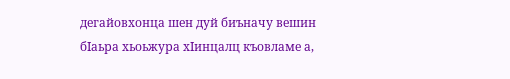дегайовхонца шен дуй биъначу вешин бIаьра хьоьжура хIинцалц къовламе а,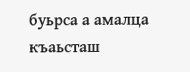буьрса а амалца къаьсташ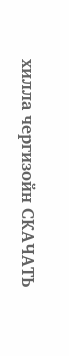хилла чергизойн СКАЧАТЬ